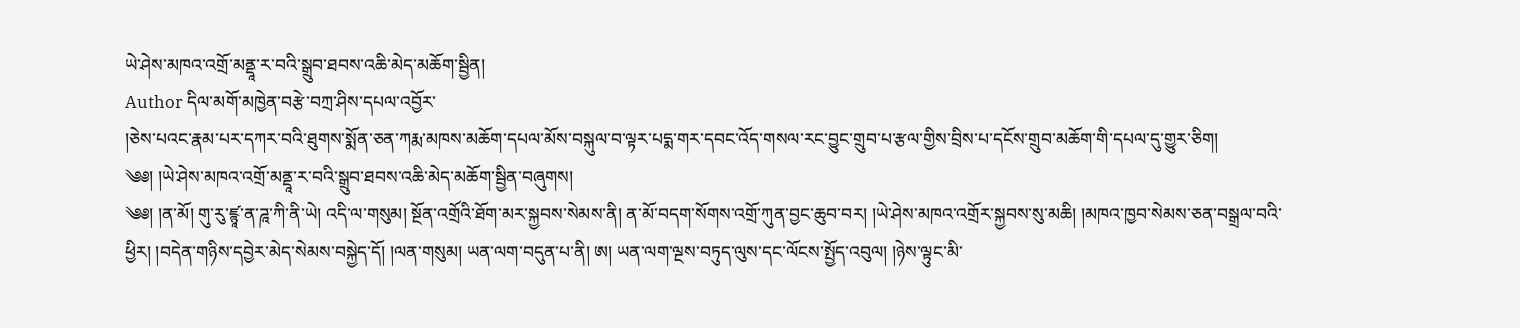ཡེ་ཤེས་མཁའ་འགྲོ་མནྡཱ་ར་བའི་སྒྲུབ་ཐབས་འཆི་མེད་མཆོག་སྦྱིན།
Author དིལ་མགོ་མཁྱེན་བརྩེ་བཀྲ་ཤིས་དཔལ་འབྱོར་
།ཅེས་པའང་རྣམ་པར་དཀར་བའི་ཐུགས་སྨོན་ཅན་ཀརྨ་མཁས་མཆོག་དཔལ་མོས་བསྐུལ་བ་ལྟར་པདྨ་གར་དབང་འོད་གསལ་རང་བྱུང་གྲུབ་པ་རྩལ་གྱིས་བྲིས་པ་དངོས་གྲུབ་མཆོག་གི་དཔལ་དུ་གྱུར་ཅིག།
༄༅། །ཡེ་ཤེས་མཁའ་འགྲོ་མནྡཱ་ར་བའི་སྒྲུབ་ཐབས་འཆི་མེད་མཆོག་སྦྱིན་བཞུགས།
༄༅། །ན་མོ། གུ་རུ་ཛྙཱ་ན་ཌཱ་ཀི་ནི་ཡེ། འདི་ལ་གསུམ། སྔོན་འགྲོའི་ཐོག་མར་སྐྱབས་སེམས་ནི། ན་མོ་བདག་སོགས་འགྲོ་ཀུན་བྱང་ཆུབ་བར། །ཡེ་ཤེས་མཁའ་འགྲོར་སྐྱབས་སུ་མཆི། །མཁའ་ཁྱབ་སེམས་ཅན་བསྒྲལ་བའི་ཕྱིར། །བདེན་གཉིས་དབྱེར་མེད་སེམས་བསྐྱེད་དོ། །ལན་གསུམ། ཡན་ལག་བདུན་པ་ནི། ཨ། ཡན་ལག་ལྔས་བཏུད་ལུས་དང་ལོངས་སྤྱོད་འབུལ། །ཉེས་ལྟུང་མི་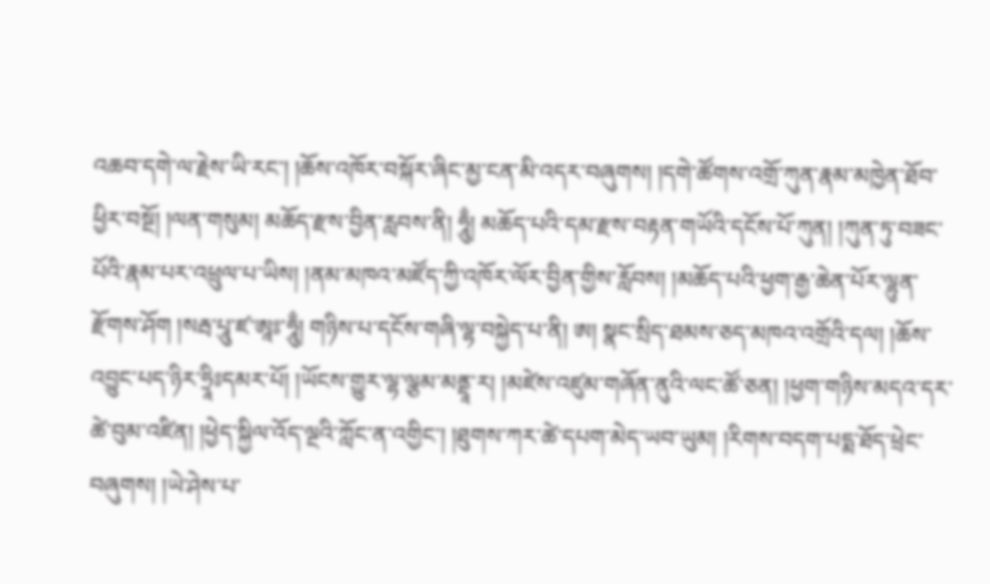འཆབ་དགེ་ལ་རྗེས་ཡི་རང་། །ཆོས་འཁོར་བསྐོར་ཞིང་མྱ་ངན་མི་འདར་བཞུགས། །དགེ་ཚོགས་འགྲོ་ཀུན་རྣམ་མཁྱེན་ཐོབ་ཕྱིར་བསྔོ། །ལན་གསུམ། མཆོད་རྫས་བྱིན་རླབས་ནི། ཧཱུྃ། མཆོད་པའི་དམ་རྫས་བརྟན་གཡོའི་དངོས་པོ་ཀུན། །ཀུན་ཏུ་བཟང་པོའི་རྣམ་པར་འཕྲུལ་པ་ཡིས། །ནམ་མཁའ་མཛོད་ཀྱི་འཁོར་ལོར་བྱིན་གྱིས་རློབས། །མཆོད་པའི་ཕྱག་རྒྱ་ཆེན་པོར་ལྷུན་རྫོགས་ཤོག །སརྦ་པཱུ་ཛ་ཨཱཿ་ཧཱུྃ། གཉིས་པ་དངོས་གཞི་ལྷ་བསྐྱེད་པ་ནི། ཨ། སྣང་སྲིད་ཐམས་ཅད་མཁའ་འགྲོའི་དལ། །ཆོས་འབྱུང་པད་ཉིར་ཧྲཱིཿདམར་པོ། །ཡོངས་གྱུར་ལྷ་ལྕམ་མནྡཱ་ར། །མཛེས་འཛུམ་གཞོན་ནུའི་ལང་ཚོ་ཅན། །ཕྱག་གཉིས་མདའ་དར་ཚེ་བུམ་འཛིན། །ཕྱེད་སྐྱིལ་འོད་ལྔའི་ཀློང་ན་འགྱིང་། །ཐུགས་ཀར་ཚེ་དཔག་མེད་ཡབ་ཡུམ། །རིགས་བདག་པདྨ་ཐོད་ཕྲེང་བཞུགས། །ཡེ་ཤེས་པ་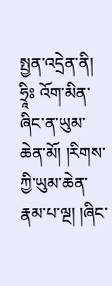སྤྱན་འདྲེན་ནི། ཧྲཱིཿ འོག་མིན་ཞིང་ན་ཡུམ་ཆེན་མོ། །རིགས་ཀྱི་ཡུམ་ཆེན་རྣམ་པ་ལྔ། །ཞིང་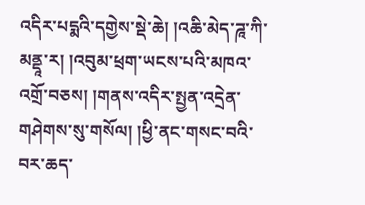འདིར་པདྨའི་དགྱེས་སྡེ་ཆེ། །འཆི་མེད་ཌཱ་ཀི་མནྡཱ་ར། །འབུམ་ཕྲག་ཡངས་པའི་མཁའ་འགྲོ་བཅས། །གནས་འདིར་སྤྱན་འདྲེན་གཤེགས་སུ་གསོལ། །ཕྱི་ནང་གསང་བའི་བར་ཆད་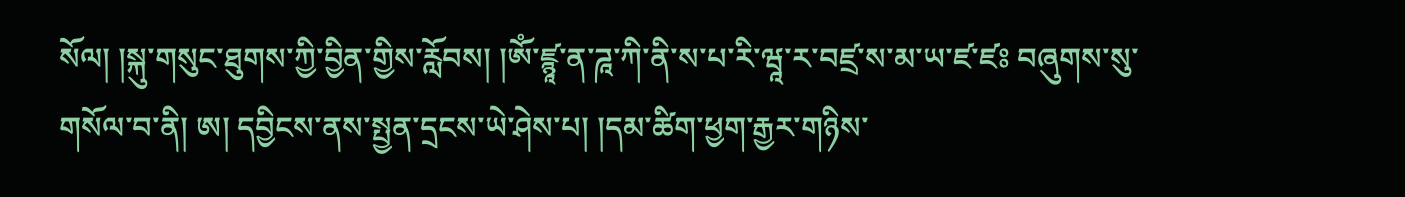སོལ། །སྐུ་གསུང་ཐུགས་ཀྱི་བྱིན་གྱིས་རློབས། །ཨོཾ་ཛྙཱ་ན་ཌཱ་ཀི་ནི་ས་པ་རི་ཝཱ་ར་བཛྲ་ས་མ་ཡ་ཛ་ཛཿ བཞུགས་སུ་གསོལ་བ་ནི། ཨ། དབྱིངས་ནས་སྤྱན་དྲངས་ཡེ་ཤེས་པ། །དམ་ཚིག་ཕྱག་རྒྱར་གཉིས་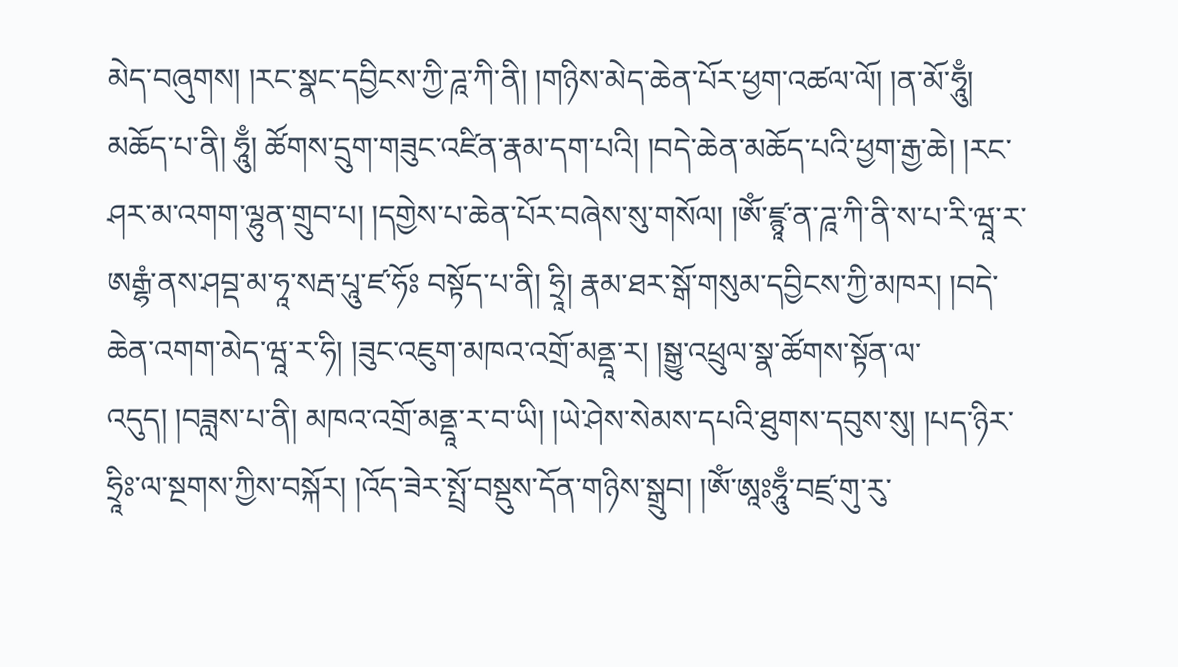མེད་བཞུགས། །རང་སྣང་དབྱིངས་ཀྱི་ཌཱ་ཀི་ནི། །གཉིས་མེད་ཆེན་པོར་ཕྱག་འཚལ་ལོ། །ན་མོ་ཧཱུྃ། མཆོད་པ་ནི། ཧཱུྃ། ཚོགས་དྲུག་གཟུང་འཛིན་རྣམ་དག་པའི། །བདེ་ཆེན་མཆོད་པའི་ཕྱག་རྒྱ་ཆེ། །རང་ཤར་མ་འགག་ལྷུན་གྲུབ་པ། །དགྱེས་པ་ཆེན་པོར་བཞེས་སུ་གསོལ། །ཨོཾ་ཛྙཱ་ན་ཌཱ་ཀི་ནི་ས་པ་རི་ཝཱ་ར་ཨརྒྷཾ་ནས་ཤབྡ་མ་ཧཱ་སརྦ་པཱུ་ཛ་ཧོཿ བསྟོད་པ་ནི། ཧྲཱི། རྣམ་ཐར་སྒོ་གསུམ་དབྱིངས་ཀྱི་མཁར། །བདེ་ཆེན་འགག་མེད་ཝཱ་ར་ཧི། །ཟུང་འཇུག་མཁའ་འགྲོ་མནྡཱ་ར། །སྒྱུ་འཕྲུལ་སྣ་ཚོགས་སྟོན་ལ་འདུད། །བཟླས་པ་ནི། མཁའ་འགྲོ་མནྡཱ་ར་བ་ཡི། །ཡེ་ཤེས་སེམས་དཔའི་ཐུགས་དབུས་སུ། །པད་ཉིར་ཧྲཱིཿ་ལ་སྔགས་ཀྱིས་བསྐོར། །འོད་ཟེར་སྤྲོ་བསྡུས་དོན་གཉིས་སྒྲུབ། །ཨོཾ་ཨཱཿཧཱུྃ་བཛྲ་གུ་རུ་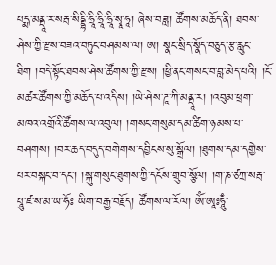པདྨ་མནྡཱ་ར་སརྦ་སིདྡྷི་ཧྲཱི་ཧྲཱི་ཧྲཱི་སྭཱ་ཧཱ། ཞེས་བཟླ། ཚོགས་མཆོད་ནི། ཐབས་ཤེས་ཀྱི་རྫས་བཟའ་བཏུང་བཤམས་ལ། ཨ། སྣང་སྲིད་སྣོད་བཅུད་རྩ་རླུང་ཐིག །བདེ་སྟོང་ཐབས་ཤེས་ཚོགས་ཀྱི་རྫས། །ཕྱི་ནང་གསང་བ་བླ་མེད་པའི། །ངོ་མཚར་ཚོགས་ཀྱི་མཆོད་པ་འདིས། །ཡེ་ཤེས་ཌཱ་ཀི་མནྡཱ་ར། །འབུམ་ཕྲག་མཁའ་འགྲོའི་ཚོགས་ལ་འབུལ། །གསང་གསུམ་དམ་ཚིག་ཉམས་པ་བཤགས། །བར་ཆད་བདུད་བགེགས་དབྱིངས་སུ་སྒྲོལ། །ཐུགས་དམ་དགྱེས་པར་བསྐང་བ་དང་། །སྐུ་གསུང་ཐུགས་ཀྱི་དངོས་གྲུབ་སྩོལ། །ག་ཎ་ཙཀྲ་སརྦ་པཱུ་ཛ་ས་མ་ཡ་ཧོཿ ཡིག་བརྒྱ་བརྗོད། ཚོགས་ལ་རོལ། ཨོཾ་ཨཱཿཧཱུྃ་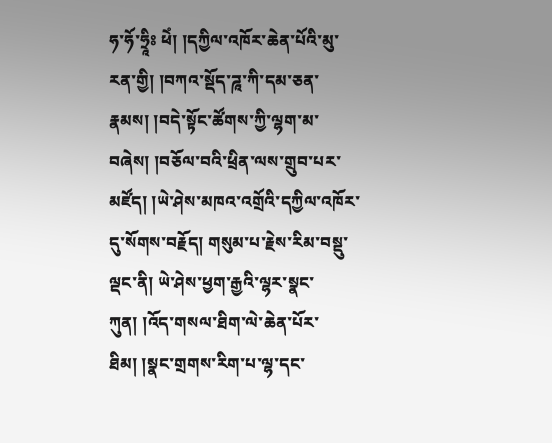ཧ་ཧོ་ཧྲཱིཿ ཕེཾ། །དཀྱིལ་འཁོར་ཆེན་པོའི་མུ་རན་གྱི། །བཀའ་སྡོད་ཌཱ་ཀི་དམ་ཅན་རྣམས། །བདེ་སྟོང་ཚོགས་ཀྱི་ལྷག་མ་བཞེས། །བཅོལ་བའི་ཕྲིན་ལས་གྲུབ་པར་མཛོད། །ཡེ་ཤེས་མཁའ་འགྲོའི་དཀྱིལ་འཁོར་དུ་སོགས་བརྗོད། གསུམ་པ་རྗེས་རིམ་བསྡུ་ལྡང་ནི། ཡེ་ཤེས་ཕྱག་རྒྱའི་ལྷར་སྣང་ཀུན། །འོད་གསལ་ཐིག་ལེ་ཆེན་པོར་ཐིམ། །སྣང་གྲགས་རིག་པ་ལྷ་དང་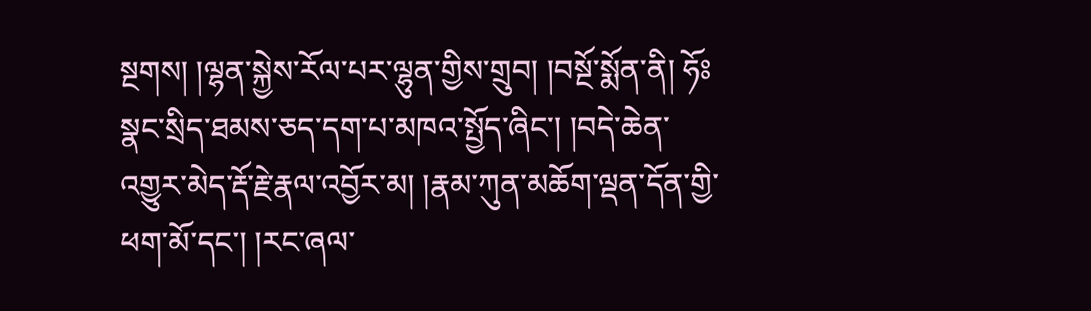སྔགས། །ལྷན་སྐྱེས་རོལ་པར་ལྷུན་གྱིས་གྲུབ། །བསྔོ་སྨོན་ནི། ཧོཿ སྣང་སྲིད་ཐམས་ཅད་དག་པ་མཁའ་སྤྱོད་ཞིང་། །བདེ་ཆེན་འགྱུར་མེད་རྡོ་རྗེ་རྣལ་འབྱོར་མ། །རྣམ་ཀུན་མཆོག་ལྡན་དོན་གྱི་ཕག་མོ་དང་། །རང་ཞལ་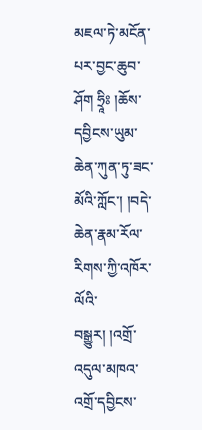མཇལ་ཏེ་མངོན་པར་བྱང་ཆུབ་ཤོག ཧྲཱིཿ །ཆོས་དབྱིངས་ཡུམ་ཆེན་ཀུན་ཏུ་ཟང་མོའི་ཀློང་། །བདེ་ཆེན་རྣམ་རོལ་རིགས་ཀྱི་འཁོར་ལོའི་བསྒྱུར། །འགྲོ་འདུལ་མཁའ་འགྲོ་དབྱིངས་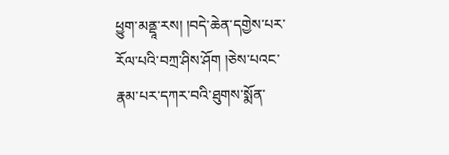ཕྱུག་མནྡཱ་རས། །བདེ་ཆེན་དགྱེས་པར་རོལ་པའི་བཀྲ་ཤིས་ཤོག །ཅེས་པའང་རྣམ་པར་དཀར་བའི་ཐུགས་སྨོན་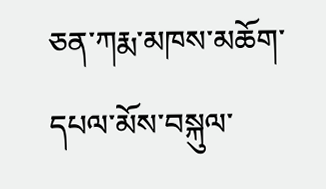ཅན་ཀརྨ་མཁས་མཆོག་དཔལ་མོས་བསྐུལ་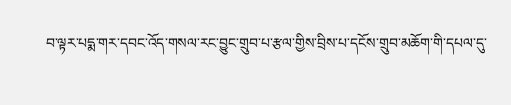བ་ལྟར་པདྨ་གར་དབང་འོད་གསལ་རང་བྱུང་གྲུབ་པ་རྩལ་གྱིས་བྲིས་པ་དངོས་གྲུབ་མཆོག་གི་དཔལ་དུ་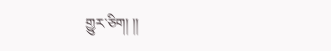གྱུར་ཅིག། །།